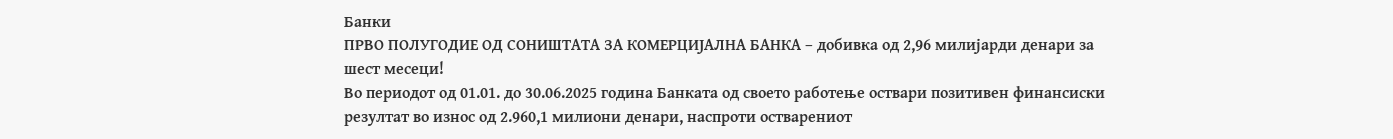Банки
ПРВО ПОЛУГОДИЕ ОД СОНИШТАТА ЗА КОМЕРЦИЈАЛНА БАНКА – добивка од 2,96 милијарди денари за шест месеци!
Во периодот од 01.01. до 30.06.2025 година Банката од своето работење оствари позитивен финансиски резултат во износ од 2.960,1 милиони денари, наспроти остварениот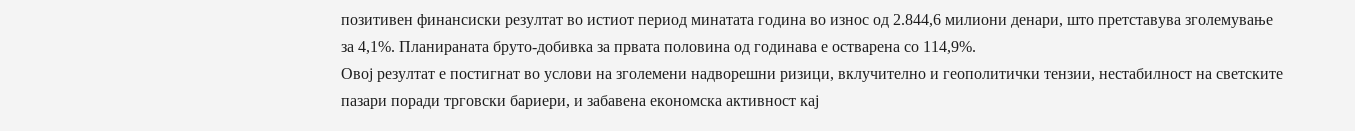позитивен финансиски резултат во истиот период минатата година во износ од 2.844,6 милиони денари, што претставува зголемување за 4,1%. Планираната бруто-добивка за првата половина од годинава е остварена со 114,9%.
Овој резултат е постигнат во услови на зголемени надворешни ризици, вклучително и геополитички тензии, нестабилност на светските пазари поради трговски бариери, и забавена економска активност кај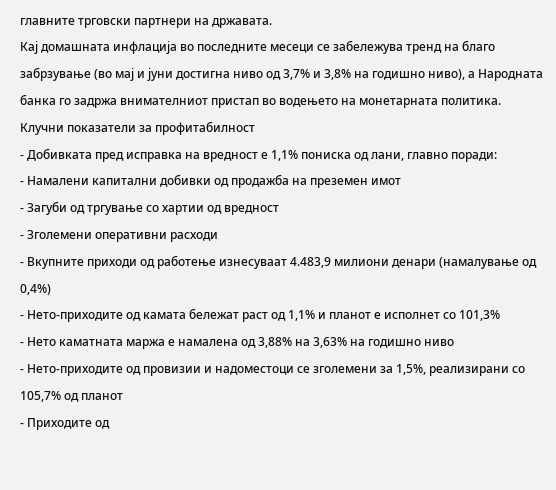главните трговски партнери на државата.
Кај домашната инфлација во последните месеци се забележува тренд на благо забрзување (во мај и јуни достигна ниво од 3,7% и 3,8% на годишно ниво), а Народната банка го задржа внимателниот пристап во водењето на монетарната политика.
Клучни показатели за профитабилност
- Добивката пред исправка на вредност е 1,1% пониска од лани, главно поради:
- Намалени капитални добивки од продажба на преземен имот
- Загуби од тргување со хартии од вредност
- Зголемени оперативни расходи
- Вкупните приходи од работење изнесуваат 4.483,9 милиони денари (намалување од 0,4%)
- Нето-приходите од камата бележат раст од 1,1% и планот е исполнет со 101,3%
- Нето каматната маржа е намалена од 3,88% на 3,63% на годишно ниво
- Нето-приходите од провизии и надоместоци се зголемени за 1,5%, реализирани со 105,7% од планот
- Приходите од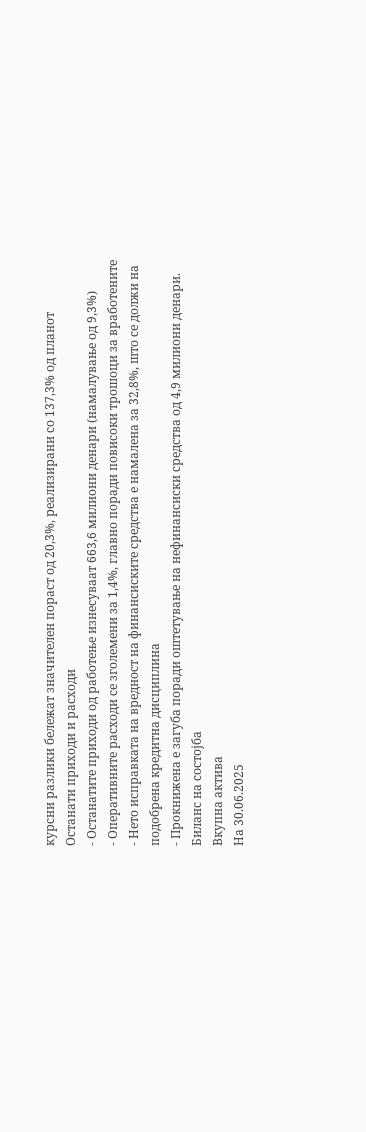курсни разлики бележат значителен пораст од 20,3%, реализирани со 137,3% од планот
Останати приходи и расходи
- Останатите приходи од работење изнесуваат 663,6 милиони денари (намалување од 9,3%)
- Оперативните расходи се зголемени за 1,4%, главно поради повисоки трошоци за вработените
- Нето исправката на вредност на финансиските средства е намалена за 32,8%, што се должи на подобрена кредитна дисциплина
- Прокнижена е загуба поради оштетување на нефинансиски средства од 4,9 милиони денари.
Биланс на состојба
Вкупна актива
На 30.06.2025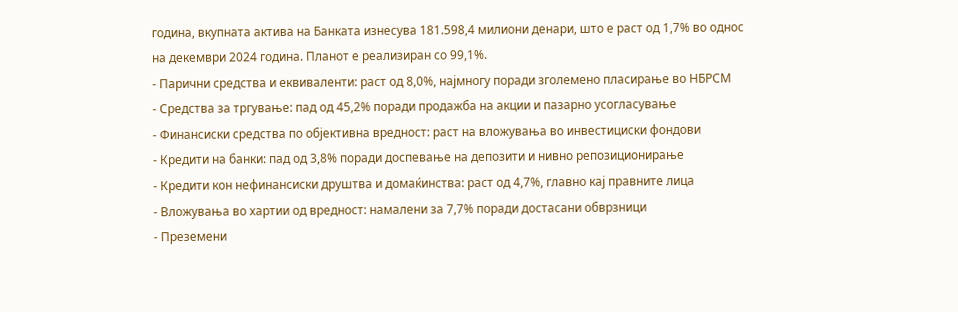година, вкупната актива на Банката изнесува 181.598,4 милиони денари, што е раст од 1,7% во однос на декември 2024 година. Планот е реализиран со 99,1%.
- Парични средства и еквиваленти: раст од 8,0%, најмногу поради зголемено пласирање во НБРСМ
- Средства за тргување: пад од 45,2% поради продажба на акции и пазарно усогласување
- Финансиски средства по објективна вредност: раст на вложувања во инвестициски фондови
- Кредити на банки: пад од 3,8% поради доспевање на депозити и нивно репозиционирање
- Кредити кон нефинансиски друштва и домаќинства: раст од 4,7%, главно кај правните лица
- Вложувања во хартии од вредност: намалени за 7,7% поради достасани обврзници
- Преземени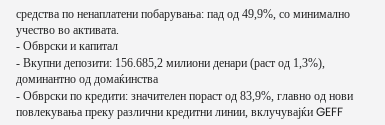средства по ненаплатени побарувања: пад од 49,9%, со минимално учество во активата.
- Обврски и капитал
- Вкупни депозити: 156.685,2 милиони денари (раст од 1,3%), доминантно од домаќинства
- Обврски по кредити: значителен пораст од 83,9%, главно од нови повлекувања преку различни кредитни линии, вклучувајќи GEFF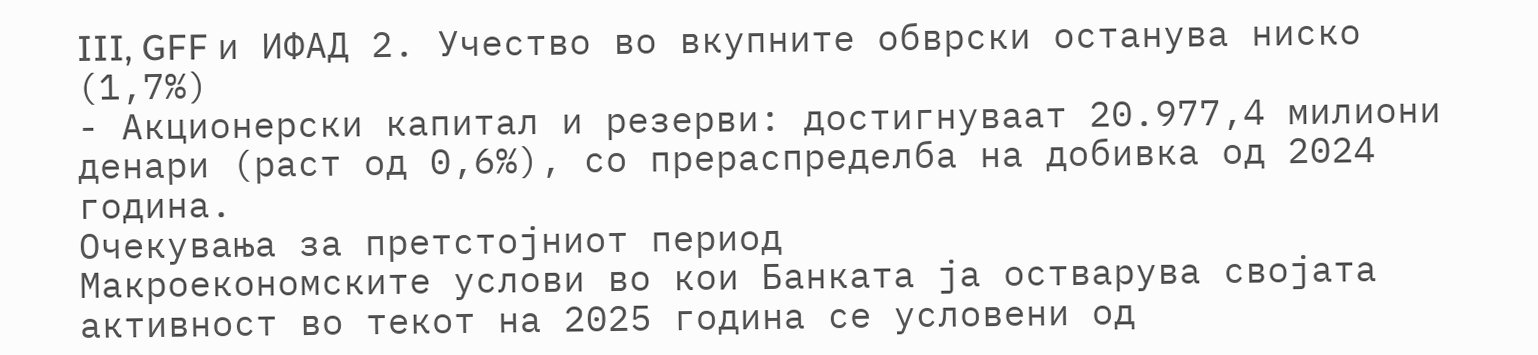III, GFF и ИФАД 2. Учество во вкупните обврски останува ниско (1,7%)
- Акционерски капитал и резерви: достигнуваат 20.977,4 милиони денари (раст од 0,6%), со прераспределба на добивка од 2024 година.
Очекувања за претстојниот период
Макроекономските услови во кои Банката ја остварува својата активност во текот на 2025 година се условени од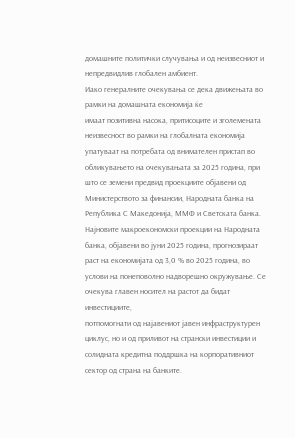домашните политички случувања и од неизвесниот и непредвидлив глобален амбиент.
Иако генералните очекувања се дека движењата во рамки на домашната економија ќе
имаат позитивна насока, притисоците и зголемената неизвесност во рамки на глобалната економија упатуваат на потребата од внимателен пристап во обликувањето на очекувањата за 2025 година, при што се земени предвид проекциите објавени од
Министерството за финансии, Народната банка на Република С Македонија, ММФ и Светската банка.
Најновите макроекономски проекции на Народната банка, објавени во јуни 2025 година, прогнозираат раст на економијата од 3,0 % во 2025 година, во услови на понеповолно надворешно окружување. Се очекува главен носител на растот да бидат инвестициите,
потпомогнати од најавениот јавен инфраструктурен циклус, но и од приливот на странски инвестиции и солидната кредитна поддршка на корпоративниот сектор од страна на банките.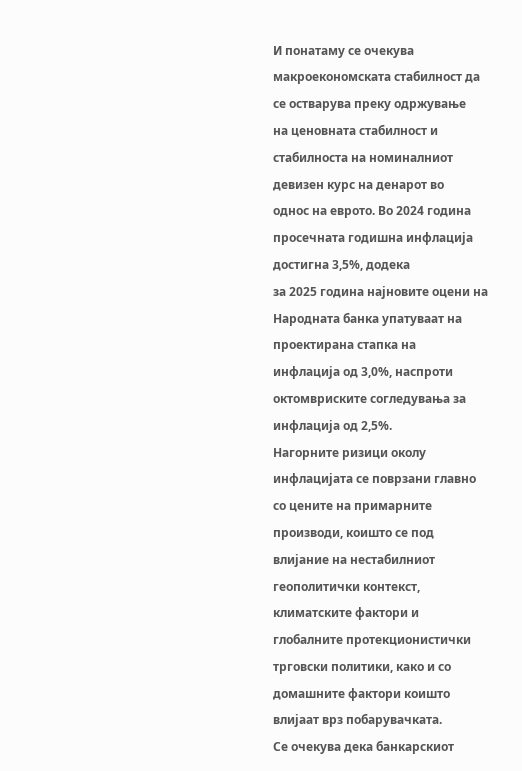И понатаму се очекува макроекономската стабилност да се остварува преку одржување
на ценовната стабилност и стабилноста на номиналниот девизен курс на денарот во
однос на еврото. Во 2024 година просечната годишна инфлација достигна 3,5%, додека
за 2025 година најновите оцени на Народната банка упатуваат на проектирана стапка на
инфлација од 3,0%, наспроти октомвриските согледувања за инфлација од 2,5%.
Нагорните ризици околу инфлацијата се поврзани главно со цените на примарните
производи, коишто се под влијание на нестабилниот геополитички контекст, климатските фактори и глобалните протекционистички трговски политики, како и со домашните фактори коишто влијаат врз побарувачката.
Се очекува дека банкарскиот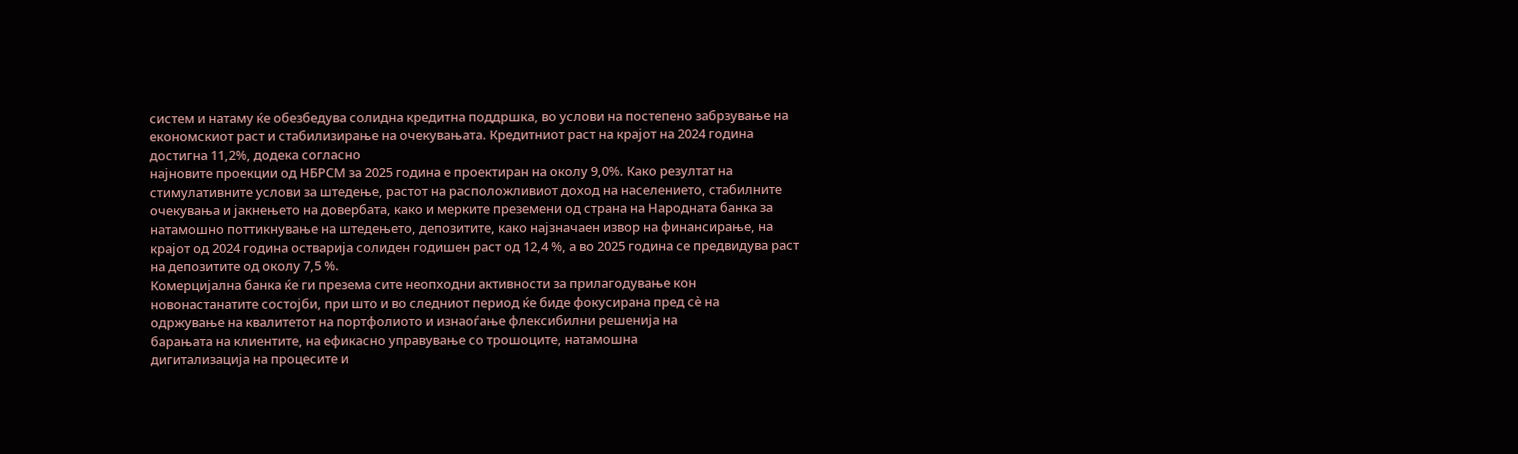систем и натаму ќе обезбедува солидна кредитна поддршка, во услови на постепено забрзување на економскиот раст и стабилизирање на очекувањата. Кредитниот раст на крајот на 2024 година достигна 11,2%, додека согласно
најновите проекции од НБРСМ за 2025 година е проектиран на околу 9,0%. Како резултат на стимулативните услови за штедење, растот на расположливиот доход на населението, стабилните очекувања и јакнењето на довербата, како и мерките преземени од страна на Народната банка за натамошно поттикнување на штедењето, депозитите, како најзначаен извор на финансирање, на крајот од 2024 година остварија солиден годишен раст од 12,4 %, а во 2025 година се предвидува раст на депозитите од околу 7,5 %.
Комерцијална банка ќе ги презема сите неопходни активности за прилагодување кон
новонастанатите состојби, при што и во следниот период ќе биде фокусирана пред сѐ на
одржување на квалитетот на портфолиото и изнаоѓање флексибилни решенија на
барањата на клиентите, на ефикасно управување со трошоците, натамошна
дигитализација на процесите и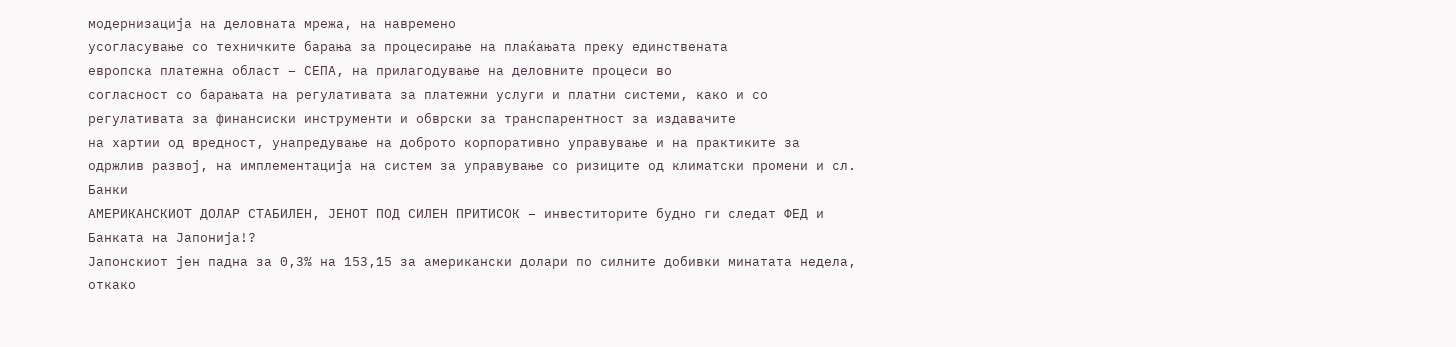модернизација на деловната мрежа, на навремено
усогласување со техничките барања за процесирање на плаќањата преку единствената
европска платежна област – СЕПА, на прилагодување на деловните процеси во
согласност со барањата на регулативата за платежни услуги и платни системи, како и со
регулативата за финансиски инструменти и обврски за транспарентност за издавачите
на хартии од вредност, унапредување на доброто корпоративно управување и на практиките за одржлив развој, на имплементација на систем за управување со ризиците од климатски промени и сл.
Банки
АМЕРИКАНСКИОТ ДОЛАР СТАБИЛЕН, ЈЕНОТ ПОД СИЛЕН ПРИТИСОК – инвеститорите будно ги следат ФЕД и Банката на Јапонија!?
Јапонскиот јен падна за 0,3% на 153,15 за американски долари по силните добивки минатата недела, откако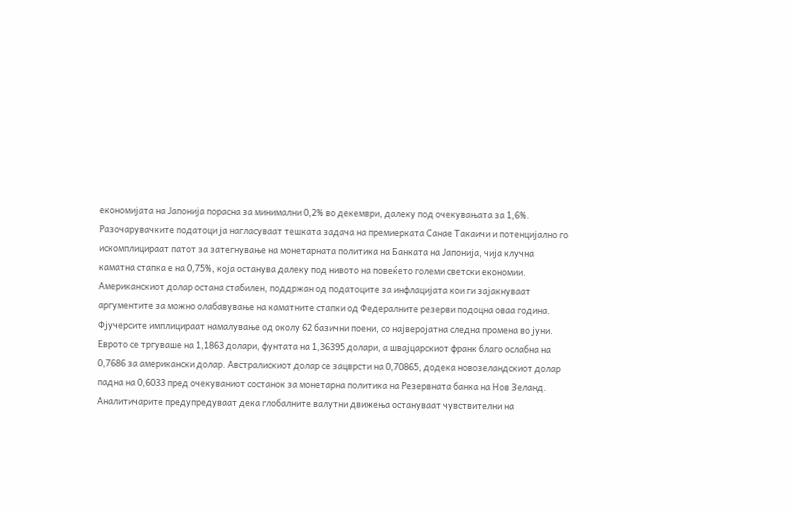економијата на Јапонија порасна за минимални 0,2% во декември, далеку под очекувањата за 1,6%. Разочарувачките податоци ја нагласуваат тешката задача на премиерката Санае Такаичи и потенцијално го искомплицираат патот за затегнување на монетарната политика на Банката на Јапонија, чија клучна каматна стапка е на 0,75%, која останува далеку под нивото на повеќето големи светски економии.
Американскиот долар остана стабилен, поддржан од податоците за инфлацијата кои ги зајакнуваат аргументите за можно олабавување на каматните стапки од Федералните резерви подоцна оваа година. Фјучерсите имплицираат намалување од околу 62 базични поени, со најверојатна следна промена во јуни.
Еврото се тргуваше на 1,1863 долари, фунтата на 1,36395 долари, а швајцарскиот франк благо ослабна на 0,7686 за американски долар. Австралискиот долар се зацврсти на 0,70865, додека новозеландскиот долар падна на 0,6033 пред очекуваниот состанок за монетарна политика на Резервната банка на Нов Зеланд.
Аналитичарите предупредуваат дека глобалните валутни движења остануваат чувствителни на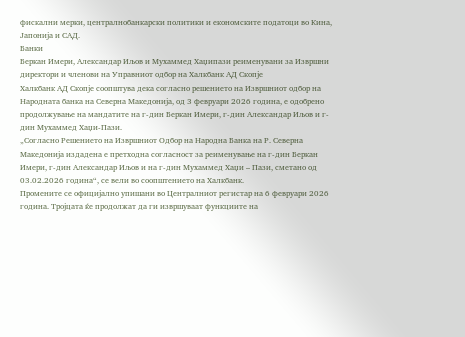фискални мерки, централнобанкарски политики и економските податоци во Кина, Јапонија и САД.
Банки
Беркан Имери, Александар Иљов и Мухаммед Хаџипази реименувани за Извршни директори и членови на Управниот одбор на Халкбанк АД Скопје
Халкбанк АД Скопје соопштува дека согласно решението на Извршниот одбор на Народната банка на Северна Македонија, од 3 февруари 2026 година, е одобрено продолжување на мандатите на г-дин Беркан Имери, г-дин Александар Иљов и г-дин Мухаммед Хаџи-Пази.
„Согласно Решението на Извршниот Одбор на Народна Банка на Р. Северна Македонија издадена е претходна согласност за реименување на г-дин Беркан Имери, г-дин Александар Иљов и на г-дин Мухаммед Хаџи – Пази, сметано од 03.02.2026 година“, се вели во соопштението на Халкбанк.
Промените се официјално упишани во Централниот регистар на 6 февруари 2026 година. Тројцата ќе продолжат да ги извршуваат функциите на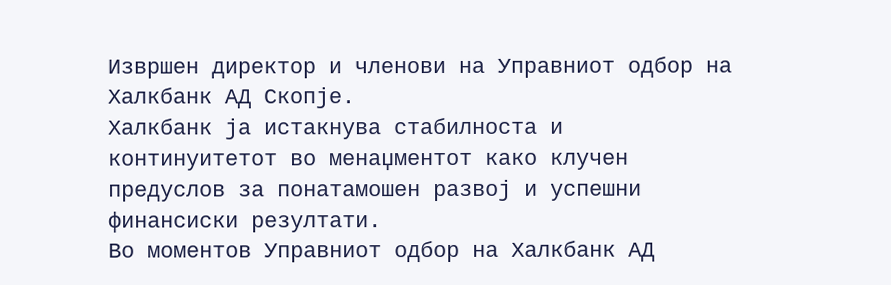Извршен директор и членови на Управниот одбор на Халкбанк АД Скопје.
Халкбанк ја истакнува стабилноста и континуитетот во менаџментот како клучен предуслов за понатамошен развој и успешни финансиски резултати.
Во моментов Управниот одбор на Халкбанк АД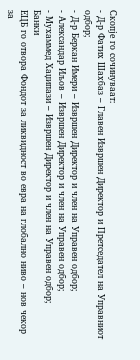Скопје го сочинуваат:
- Д-р Фатих Шахбаз – Главен Извршен Директор и Претседател на Управниот одбор;
- Д-р Беркан Имери – Извршен Директор и член на Управен одбор;
- Александар Иљов – Извршен Директор и член на Управен одбор;
- Мухаммед Хаџипази – Извршен Директор и член на Управен одбор;
Банки
ЕЦБ го отвора Фондот за ликвидност во евра на глобално ниво – нов чекор за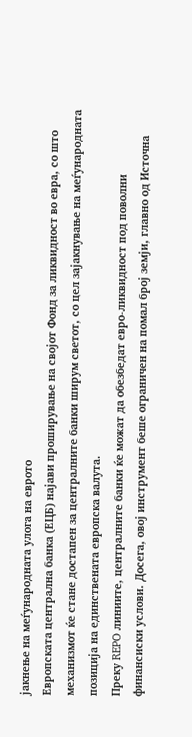јакнење на меѓународната улога на еврото
Европската централна банка (ЕЦБ) најави проширување на својот Фонд за ликвидност во евра, со што механизмот ќе стане достапен за централните банки ширум светот, со цел зајакнување на меѓународната позиција на единствената европска валута.
Преку REPO линиите, централните банки ќе можат да обезбедат евро-ликвидност под поволни финансиски услови. Досега, овој инструмент беше ограничен на помал број земји, главно од Источна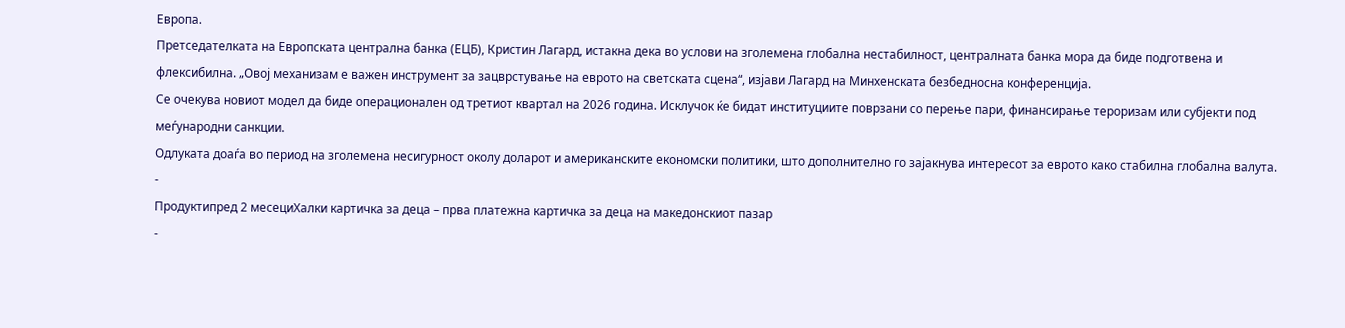Европа.
Претседателката на Европската централна банка (ЕЦБ), Кристин Лагард, истакна дека во услови на зголемена глобална нестабилност, централната банка мора да биде подготвена и флексибилна. „Овој механизам е важен инструмент за зацврстување на еврото на светската сцена“, изјави Лагард на Минхенската безбедносна конференција.
Се очекува новиот модел да биде операционален од третиот квартал на 2026 година. Исклучок ќе бидат институциите поврзани со перење пари, финансирање тероризам или субјекти под меѓународни санкции.
Одлуката доаѓа во период на зголемена несигурност околу доларот и американските економски политики, што дополнително го зајакнува интересот за еврото како стабилна глобална валута.
-
Продуктипред 2 месециХалки картичка за деца – прва платежна картичка за деца на македонскиот пазар
-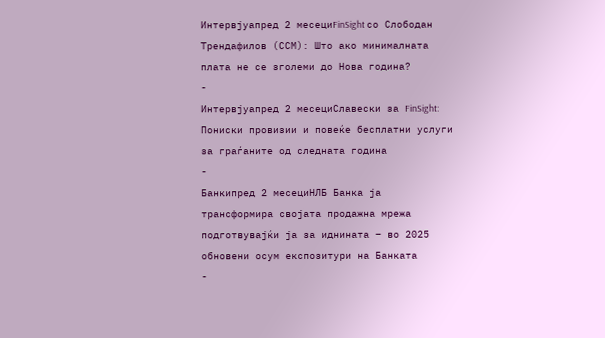Интервјуапред 2 месециFinSight со Слободан Трендафилов (ССМ): Што ако минималната плата не се зголеми до Нова година?
-
Интервјуапред 2 месециСлавески за FinSight: Пониски провизии и повеќе бесплатни услуги за граѓаните од следната година
-
Банкипред 2 месециНЛБ Банка ја трансформира својата продажна мрежа подготвувајќи ја за иднината – во 2025 обновени осум експозитури на Банката
-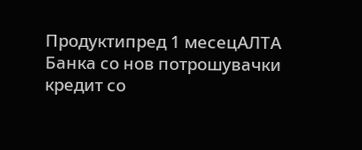Продуктипред 1 месецАЛТА Банка со нов потрошувачки кредит со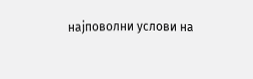најповолни услови на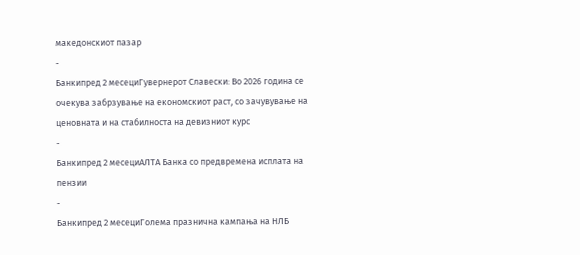македонскиот пазар
-
Банкипред 2 месециГувернерот Славески: Во 2026 година се очекува забрзување на економскиот раст, со зачувување на ценовната и на стабилноста на девизниот курс
-
Банкипред 2 месециАЛТА Банка со предвремена исплата на пензии
-
Банкипред 2 месециГолема празнична кампања на НЛБ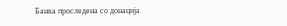Банка проследена со донација